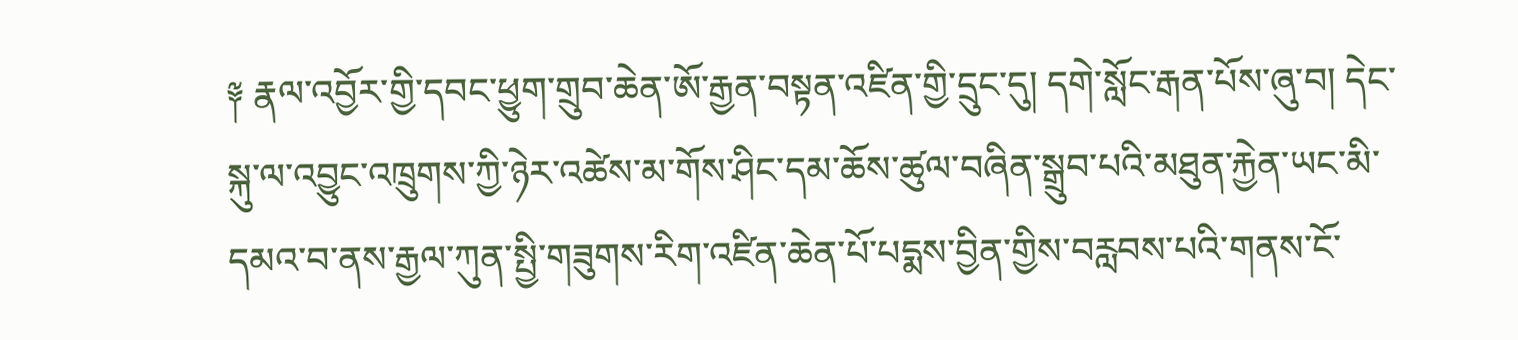༈ རྣལ་འབྱོར་གྱི་དབང་ཕྱུག་གྲུབ་ཆེན་ཨོ་རྒྱན་བསྟན་འཛིན་གྱི་དྲུང་དུ། དགེ་སློང་རྒན་པོས་ཞུ་བ། དེང་སྐུ་ལ་འབྱུང་འཁྲུགས་ཀྱི་ཉེར་འཚེས་མ་གོས་ཤིང་དམ་ཆོས་ཚུལ་བཞིན་སྒྲུབ་པའི་མཐུན་རྐྱེན་ཡང་མི་དམའ་བ་ནས་རྒྱལ་ཀུན་སྤྱི་གཟུགས་རིག་འཛིན་ཆེན་པོ་པདྨས་བྱིན་གྱིས་བརླབས་པའི་གནས་ངོ་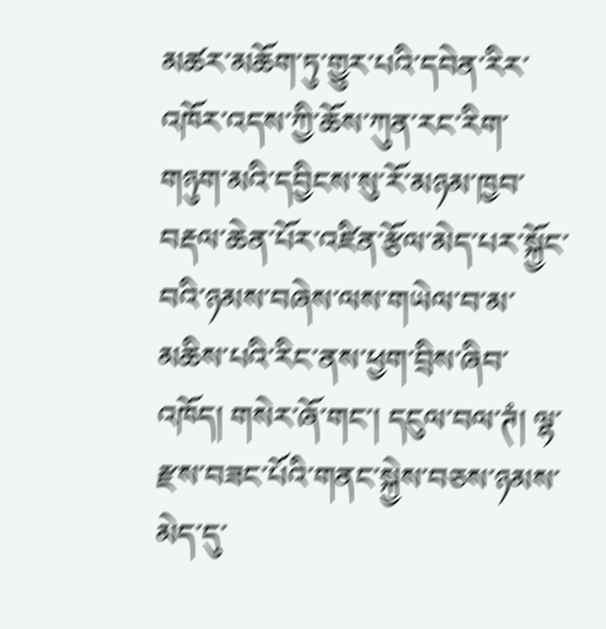མཚར་མཆོག་ཏུ་གྱུར་པའི་དབེན་རིར་འཁོར་འདས་ཀྱི་ཆོས་ཀུན་རང་རིག་གཉུག་མའི་དབྱིངས་སུ་རོ་མཉམ་ཁྱབ་བརྡལ་ཆེན་པོར་འཛིན་རྩོལ་མེད་པར་སྐྱོང་བའི་ཉམས་བཞེས་ལས་གཡེལ་བ་མ་མཆིས་པའི་རིང་ནས་ཕྱག་བྲིས་ཞིབ་འཁོད། གསེར་ཞོ་གང་། དངུལ་བལ་ཊཾ། ལྷ་རྫས་བཟང་པོའི་གནང་སྐྱེས་བཅས་ཉམས་མེད་དུ་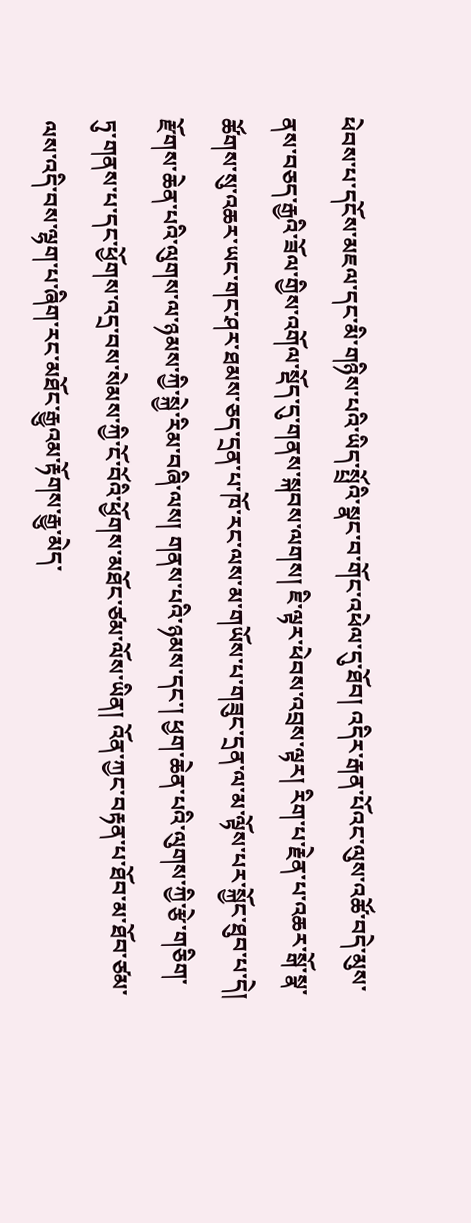ཕེབས་པ་དངོས་མཇལ་དང་མི་གཉིས་པའི་ཡིད་སྤྲོའི་སྣང་བ་གོང་འཕེལ་དུ་ཐོབ། འདིར་རྒན་པོའང་ལུས་འཚོ་བདེ་མུས་ནས་བཅད་རྒྱའི་ཟོལ་གྱིས་འགོལ་སྡོད་དུ་གནས་སྐབས་ལགས། ཇི་ལྟར་ཕེབས་འབྲས་ལྟར། རིག་པ་རྗེན་པ་འཆར་སྒོ་སྣ་ཚོགས་སུ་འཆར་ཡང་གང་ཤར་ཐམས་ཅད་དྲན་པ་ཁོ་རང་ལས་མ་གཡོས་པ་གཟུང་དྲན་ལ་མ་ལྟོས་པར་སྐྱོང་ཐུབ་པ་དེ། རྫོགས་ཆེན་པའི་ལུགས་ལ་ཉམས་ཀྱི་སྐྱེ་རིམ་བཞི་ལས། གནས་པའི་ཉམས་དང་། ཕྱག་ཆེན་པའི་ལུགས་ཀྱི་རྩེ་གཅིག་ཏུ་གནས་པ་དང་ཕྱོགས་འདྲ་བས་སེམས་ཀྱི་ངོ་བོའི་ཕྱོགས་མཐོང་ཙམ་ལོས་ཡིན། འོན་ཀྱང་བརྟན་པ་ཐོབ་མ་ཐོབ་ཙམ་ལས་འདི་བས་ལྷག་པ་ཞིག་རང་མཐོང་རྒྱུའམ་རྟོགས་རྒྱུ་མེད་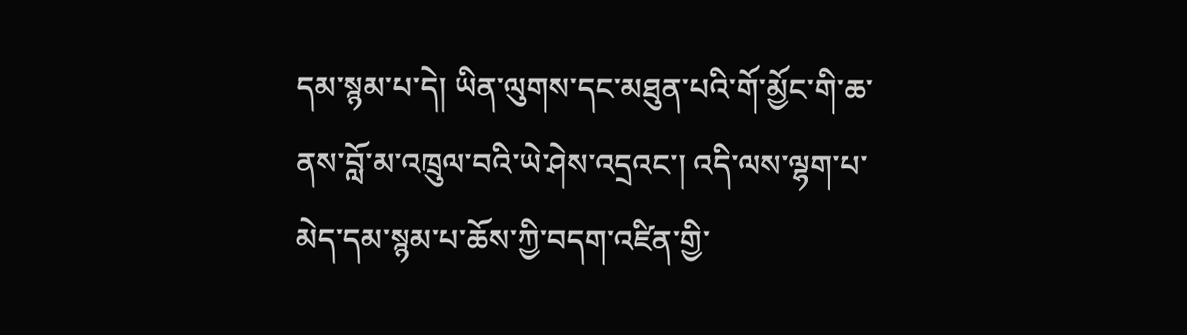དམ་སྙམ་པ་དེ། ཡིན་ལུགས་དང་མཐུན་པའི་གོ་མྱོང་གི་ཆ་ནས་བློ་མ་འཁྲུལ་བའི་ཡེ་ཤེས་འདྲའང་། འདི་ལས་ལྷག་པ་མེད་དམ་སྙམ་པ་ཆོས་ཀྱི་བདག་འཛིན་གྱི་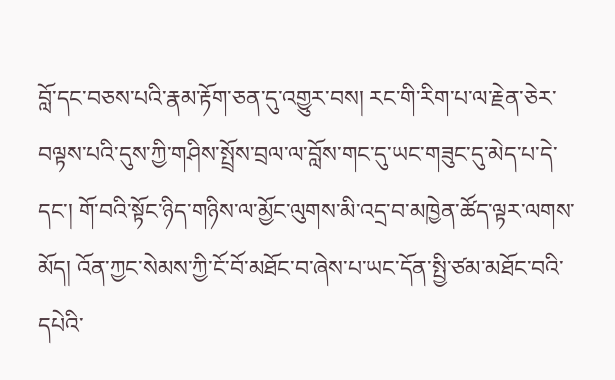བློ་དང་བཅས་པའི་རྣམ་རྟོག་ཅན་དུ་འགྱུར་བས། རང་གི་རིག་པ་ལ་རྗེན་ཅེར་བལྟས་པའི་དུས་ཀྱི་གཤིས་སྤྲོས་བྲལ་ལ་བློས་གང་དུ་ཡང་གཟུང་དུ་མེད་པ་དེ་དང་། གོ་བའི་སྟོང་ཉིད་གཉིས་ལ་མྱོང་ལུགས་མི་འདྲ་བ་མཁྱེན་ཚོད་ལྟར་ལགས་མོད། འོན་ཀྱང་སེམས་ཀྱི་ངོ་བོ་མཐོང་བ་ཞེས་པ་ཡང་དོན་སྤྱི་ཙམ་མཐོང་བའི་དཔེའི་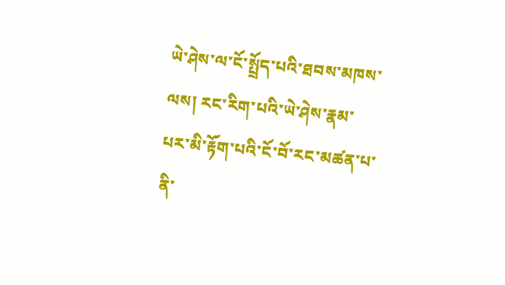ཡེ་ཤེས་ལ་ངོ་སྤྲོད་པའི་ཐབས་མཁས་ལས། རང་རིག་པའི་ཡེ་ཤེས་རྣམ་པར་མི་རྟོག་པའི་ངོ་བོ་རང་མཚན་པ་ནི་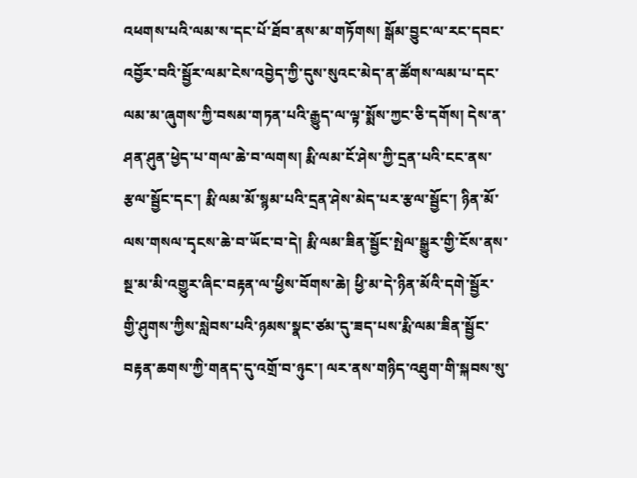འཕགས་པའི་ལམ་ས་དང་པོ་ཐོབ་ནས་མ་གཏོགས། སྒོམ་བྱུང་ལ་རང་དབང་འབྱོར་བའི་སྦྱོར་ལམ་ངེས་འབྱེད་ཀྱི་དུས་སུའང་མེད་ན་ཚོགས་ལམ་པ་དང་ལམ་མ་ཞུགས་ཀྱི་བསམ་གཏན་པའི་རྒྱུད་ལ་ལྟ་སྨོས་ཀྱང་ཅི་དགོས། དེས་ན་ཤན་ཤུན་ཕྱེད་པ་གལ་ཆེ་བ་ལགས། རྨི་ལམ་ངོ་ཤེས་ཀྱི་དྲན་པའི་ངང་ནས་རྩལ་སྦྱོང་དང་། རྨི་ལམ་མོ་སྙམ་པའི་དྲན་ཤེས་མེད་པར་རྩལ་སྦྱོང་། ཉིན་མོ་ལས་གསལ་དྭངས་ཆེ་བ་ཡོང་བ་དེ། རྨི་ལམ་ཟིན་སྦྱོང་སྤེལ་སྒྱུར་གྱི་ངོས་ནས་སྔ་མ་མི་འགྱུར་ཞིང་བརྟན་ལ་ཕྱིས་བོགས་ཆེ། ཕྱི་མ་དེ་ཉིན་མོའི་དགེ་སྦྱོར་གྱི་ཤུགས་ཀྱིས་སླེབས་པའི་ཉམས་སྣང་ཙམ་དུ་ཟད་པས་རྨི་ལམ་ཟིན་སྦྱོང་བརྟན་ཆགས་ཀྱི་གནད་དུ་འགྲོ་བ་ཉུང་། ལར་ནས་གཉིད་འཐུག་གི་སྐབས་སུ་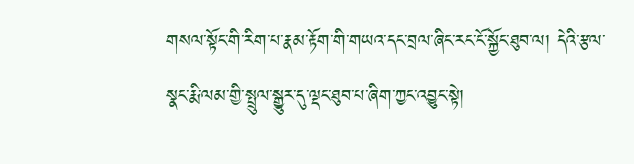གསལ་སྟོང་གི་རིག་པ་རྣམ་རྟོག་གི་གཡའ་དང་བྲལ་ཞིང་རང་ངོ་སྐྱོང་ཐུབ་ལ། དེའི་རྩལ་སྣང་རྨི་ལམ་གྱི་སྤྲུལ་སྒྱུར་དུ་ལྡང་ཐུབ་པ་ཞིག་ཀྱང་འབྱུང་སྟེ།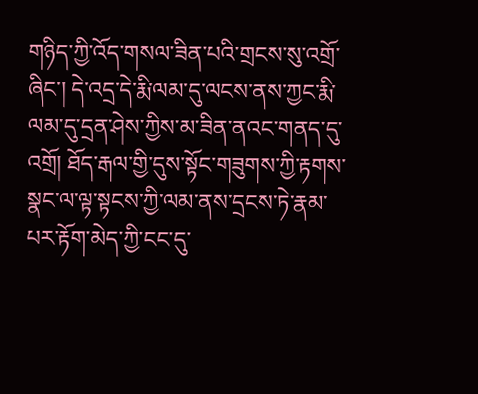གཉིད་ཀྱི་འོད་གསལ་ཟིན་པའི་གྲངས་སུ་འགྲོ་ཞིང་། དེ་འདྲ་དེ་རྨི་ལམ་དུ་ལངས་ནས་ཀྱང་རྨི་ལམ་དུ་དྲན་ཤེས་ཀྱིས་མ་ཟིན་ནའང་གནད་དུ་འགྲོ། ཐོད་རྒལ་གྱི་དུས་སྟོང་གཟུགས་ཀྱི་རྟགས་སྣང་ལ་ལྟ་སྟངས་ཀྱི་ལམ་ནས་དྲངས་ཏེ་རྣམ་པར་རྟོག་མེད་ཀྱི་ངང་དུ་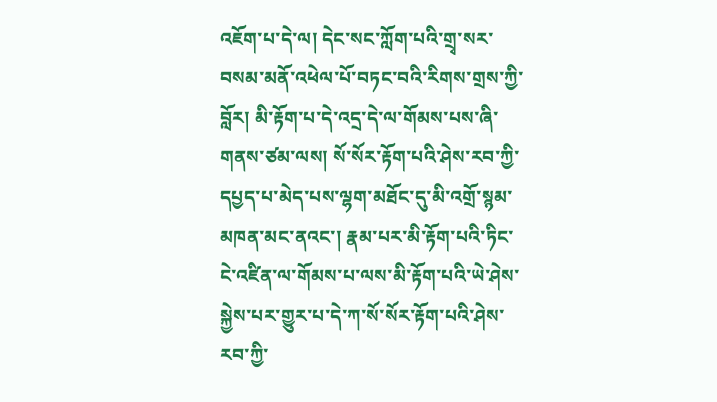འཇོག་པ་དེ་ལ། དེང་སང་ཀློག་པའི་གྲྭ་སར་བསམ་མནོ་འཕེལ་པོ་བཏང་བའི་རིགས་གྲས་ཀྱི་བློར། མི་རྟོག་པ་དེ་འདྲ་དེ་ལ་གོམས་པས་ཞི་གནས་ཙམ་ལས། སོ་སོར་རྟོག་པའི་ཤེས་རབ་ཀྱི་དཔྱད་པ་མེད་པས་ལྷག་མཐོང་དུ་མི་འགྲོ་སྙམ་མཁན་མང་ནའང་། རྣམ་པར་མི་རྟོག་པའི་ཏིང་ངེ་འཛིན་ལ་གོམས་པ་ལས་མི་རྟོག་པའི་ཡེ་ཤེས་སྐྱེས་པར་གྱུར་པ་དེ་ཀ་སོ་སོར་རྟོག་པའི་ཤེས་རབ་ཀྱི་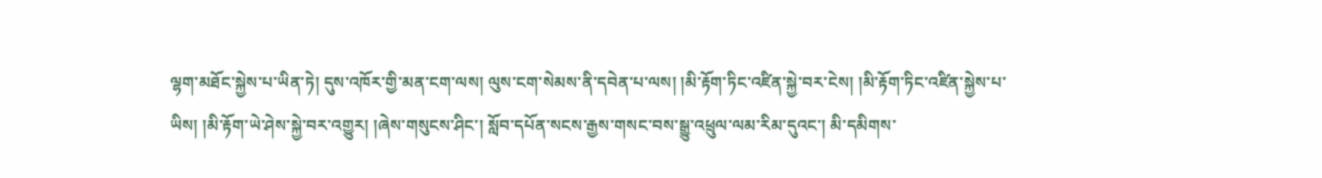ལྷག་མཐོང་སྐྱེས་པ་ཡིན་ཏེ། དུས་འཁོར་གྱི་མན་ངག་ལས། ལུས་ངག་སེམས་ནི་དབེན་པ་ལས། །མི་རྟོག་ཏིང་འཛིན་སྐྱེ་བར་ངེས། །མི་རྟོག་ཏིང་འཛིན་སྐྱེས་པ་ཡིས། །མི་རྟོག་ཡེ་ཤེས་སྐྱེ་བར་འགྱུར། །ཞེས་གསུངས་ཤིང་། སློབ་དཔོན་སངས་རྒྱས་གསང་བས་སྒྱུ་འཕྲུལ་ལམ་རིམ་དུའང་། མི་དམིགས་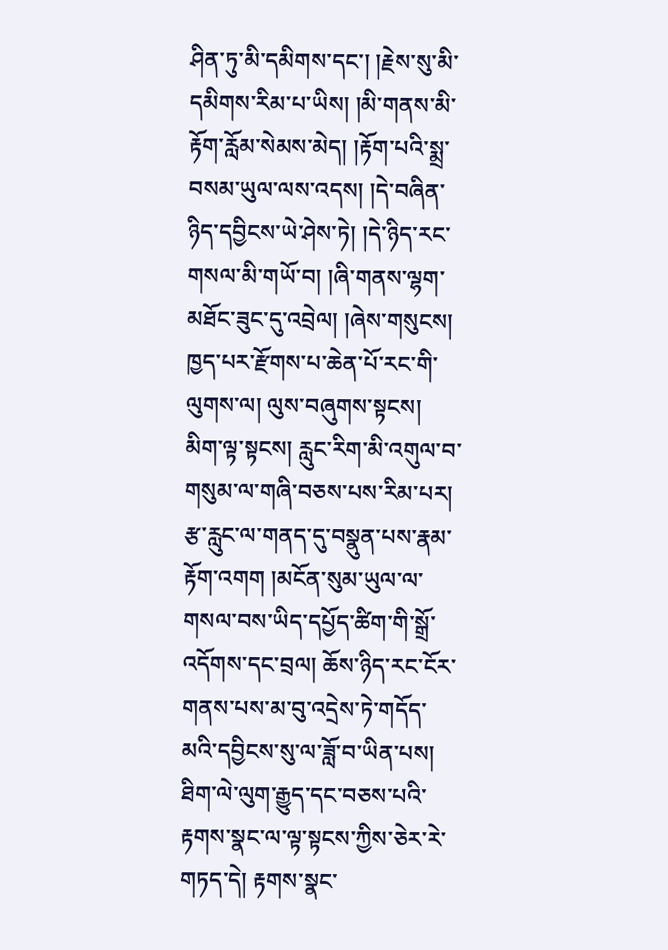ཤིན་ཏུ་མི་དམིགས་དང་། །རྗེས་སུ་མི་དམིགས་རིམ་པ་ཡིས། །མི་གནས་མི་རྟོག་རློམ་སེམས་མེད། །རྟོག་པའི་སྨྲ་བསམ་ཡུལ་ལས་འདས། །དེ་བཞིན་ཉིད་དབྱིངས་ཡེ་ཤེས་ཏེ། །དེ་ཉིད་རང་གསལ་མི་གཡོ་བ། །ཞི་གནས་ལྷག་མཐོང་ཟུང་དུ་འབྲེལ། །ཞེས་གསུངས། ཁྱད་པར་རྫོགས་པ་ཆེན་པོ་རང་གི་ལུགས་ལ། ལུས་བཞུགས་སྟངས། མིག་ལྟ་སྟངས། རླུང་རིག་མི་འགུལ་བ་གསུམ་ལ་གཞི་བཅས་པས་རིམ་པར། རྩ་རླུང་ལ་གནད་དུ་བསྣུན་པས་རྣམ་རྟོག་འགག །མངོན་སུམ་ཡུལ་ལ་གསལ་བས་ཡིད་དཔྱོད་ཚིག་གི་སྒྲོ་འདོགས་དང་བྲལ། ཆོས་ཉིད་རང་ངོར་གནས་པས་མ་བུ་འདྲེས་ཏེ་གདོད་མའི་དབྱིངས་སུ་ལ་ཟློ་བ་ཡིན་པས། ཐིག་ལེ་ལུག་རྒྱུད་དང་བཅས་པའི་རྟགས་སྣང་ལ་ལྟ་སྟངས་ཀྱིས་ཅེར་རེ་གཏད་དེ། རྟགས་སྣང་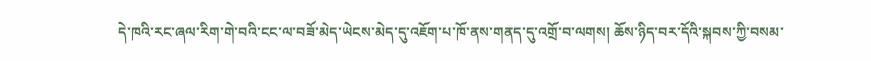དེ་ཁའི་རང་ཞལ་རིག་གེ་བའི་ངང་ལ་བཟོ་མེད་ཡེངས་མེད་དུ་འཇོག་པ་ཁོ་ནས་གནད་དུ་འགྲོ་བ་ལགས། ཆོས་ཉིད་བར་དོའི་སྐབས་ཀྱི་བསམ་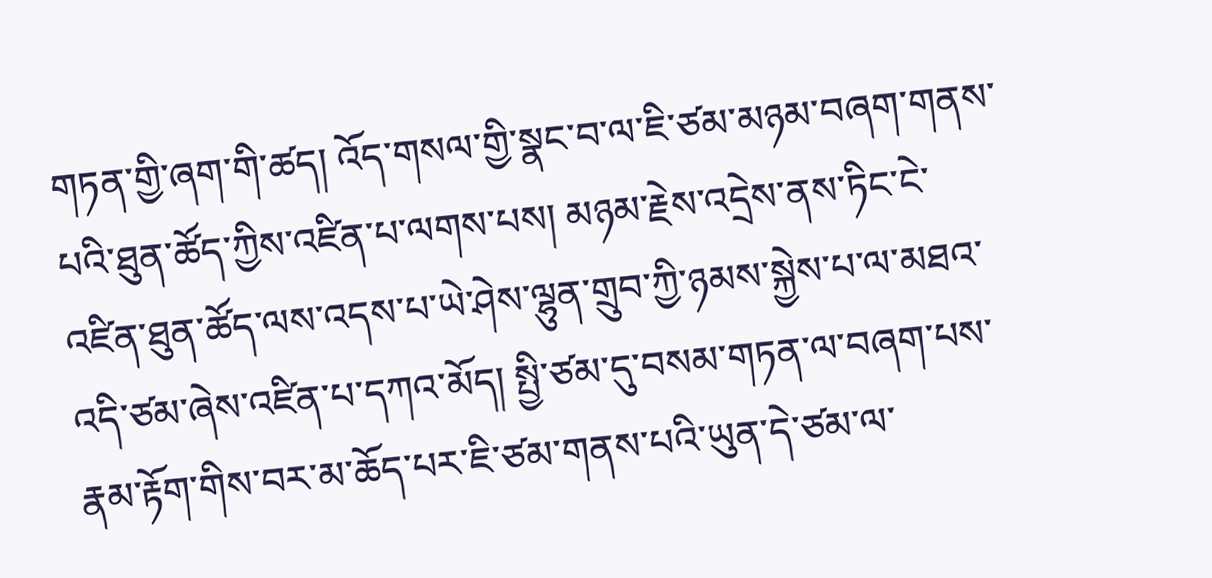གཏན་གྱི་ཞག་གི་ཚད། འོད་གསལ་གྱི་སྣང་བ་ལ་ཇི་ཙམ་མཉམ་བཞག་གནས་པའི་ཐུན་ཚོད་ཀྱིས་འཛིན་པ་ལགས་པས། མཉམ་རྗེས་འདྲེས་ནས་ཏིང་ངེ་འཛིན་ཐུན་ཚོད་ལས་འདས་པ་ཡེ་ཤེས་ལྷུན་གྲུབ་ཀྱི་ཉམས་སྐྱེས་པ་ལ་མཐའ་འདི་ཙམ་ཞེས་འཛིན་པ་དཀའ་མོད། སྤྱི་ཙམ་དུ་བསམ་གཏན་ལ་བཞག་པས་རྣམ་རྟོག་གིས་བར་མ་ཆོད་པར་ཇི་ཙམ་གནས་པའི་ཡུན་དེ་ཙམ་ལ་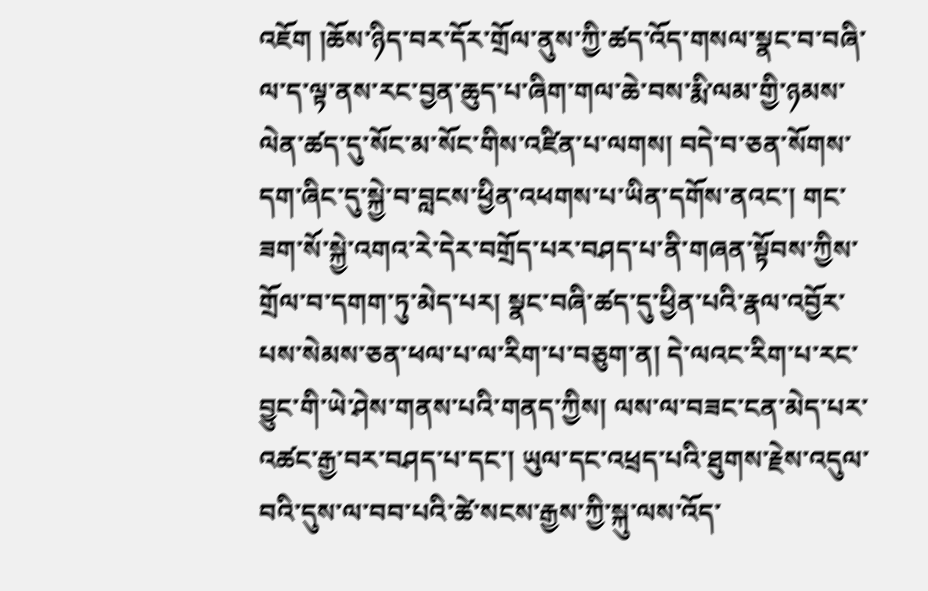འཇོག །ཆོས་ཉིད་བར་དོར་གྲོལ་ནུས་ཀྱི་ཚད་འོད་གསལ་སྣང་བ་བཞི་ལ་ད་ལྟ་ནས་རང་བྱན་ཆུད་པ་ཞིག་གལ་ཆེ་བས་རྨི་ལམ་གྱི་ཉམས་ལེན་ཚད་དུ་སོང་མ་སོང་གིས་འཛིན་པ་ལགས། བདེ་བ་ཅན་སོགས་དག་ཞིང་དུ་སྐྱེ་བ་བླངས་ཕྱིན་འཕགས་པ་ཡིན་དགོས་ནའང་། གང་ཟག་སོ་སྐྱེ་འགའ་རེ་དེར་བགྲོད་པར་བཤད་པ་ནི་གཞན་སྟོབས་ཀྱིས་གྲོལ་བ་དགག་ཏུ་མེད་པར། སྣང་བཞི་ཚད་དུ་ཕྱིན་པའི་རྣལ་འབྱོར་པས་སེམས་ཅན་ཕལ་པ་ལ་རིག་པ་བཅུག་ན། དེ་ལའང་རིག་པ་རང་བྱུང་གི་ཡེ་ཤེས་གནས་པའི་གནད་ཀྱིས། ལས་ལ་བཟང་ངན་མེད་པར་འཚང་རྒྱ་བར་བཤད་པ་དང་། ཡུལ་དང་འཕྲད་པའི་ཐུགས་རྗེས་འདུལ་བའི་དུས་ལ་བབ་པའི་ཚེ་སངས་རྒྱས་ཀྱི་སྐུ་ལས་འོད་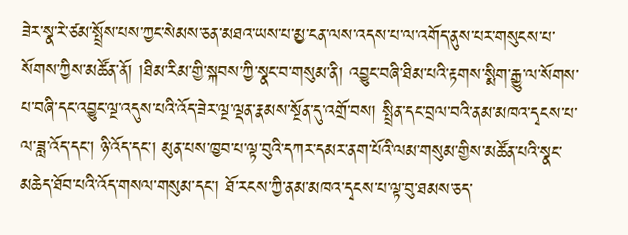ཟེར་སྣ་རེ་ཙམ་སྤྲོས་པས་ཀྱང་སེམས་ཅན་མཐའ་ཡས་པ་མྱ་ངན་ལས་འདས་པ་ལ་འགོད་ནུས་པར་གསུངས་པ་སོགས་ཀྱིས་མཚོན་ནོ། །ཐིམ་རིམ་གྱི་སྐབས་ཀྱི་སྣང་བ་གསུམ་ནི། འབྱུང་བཞི་ཐིམ་པའི་རྟགས་སྨིག་རྒྱུ་ལ་སོགས་པ་བཞི་དང་འབྱུང་ལྔ་འདུས་པའི་འོད་ཟེར་ལྔ་ལྡན་རྣམས་སྔོན་དུ་འགྲོ་བས། སྤྲིན་དང་བྲལ་བའི་ནམ་མཁའ་དྭངས་པ་ལ་ཟླ་འོད་དང་། ཉི་འོད་དང་། མུན་པས་ཁྱབ་པ་ལྟ་བུའི་དཀར་དམར་ནག་པོའི་ལམ་གསུམ་གྱིས་མཚོན་པའི་སྣང་མཆེད་ཐོབ་པའི་འོད་གསལ་གསུམ་དང་། ཐོ་རངས་ཀྱི་ནམ་མཁའ་དྭངས་པ་ལྟ་བུ་ཐམས་ཅད་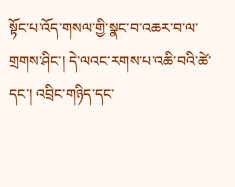སྟོང་པ་འོད་གསལ་གྱི་སྣང་བ་འཆར་བ་ལ་གྲགས་ཤིང་། དེ་ལའང་རགས་པ་འཆི་བའི་ཚེ་དང་། འབྲིང་གཉིད་དང་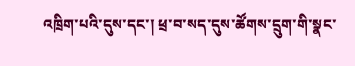འཁྲིག་པའི་དུས་དང་། ཕྲ་བ་སད་དུས་ཚོགས་དྲུག་གི་སྣང་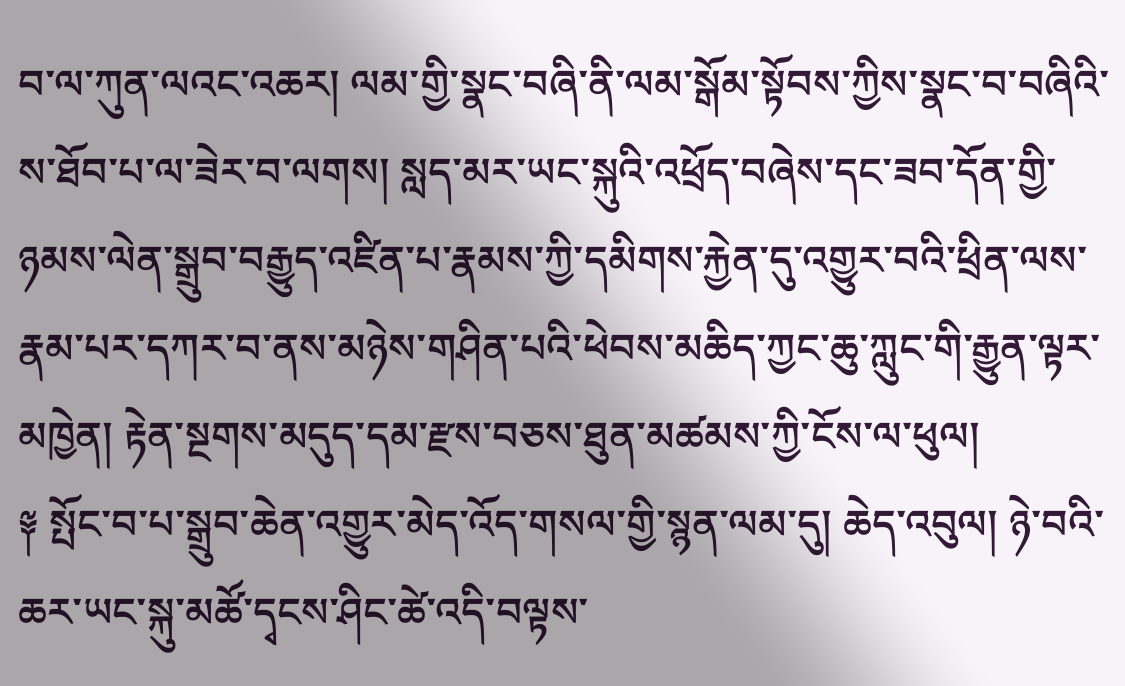བ་ལ་ཀུན་ལའང་འཆར། ལམ་གྱི་སྣང་བཞི་ནི་ལམ་སྒོམ་སྟོབས་ཀྱིས་སྣང་བ་བཞིའི་ས་ཐོབ་པ་ལ་ཟེར་བ་ལགས། སླད་མར་ཡང་སྐུའི་འཕྲོད་བཞེས་དང་ཟབ་དོན་གྱི་ཉམས་ལེན་སྒྲུབ་བརྒྱུད་འཛིན་པ་རྣམས་ཀྱི་དམིགས་རྐྱེན་དུ་འགྱུར་བའི་ཕྲིན་ལས་རྣམ་པར་དཀར་བ་ནས་མཉེས་གཤིན་པའི་ཕེབས་མཆིད་ཀྱང་ཆུ་ཀླུང་གི་རྒྱུན་ལྟར་མཁྱེན། རྟེན་སྔགས་མདུད་དམ་རྫས་བཅས་ཐུན་མཚམས་ཀྱི་ངོས་ལ་ཕུལ།
༈ སྤོང་བ་པ་སྒྲུབ་ཆེན་འགྱུར་མེད་འོད་གསལ་གྱི་སྙན་ལམ་དུ། ཆེད་འབུལ། ཉེ་བའི་ཆར་ཡང་སྐུ་མཚོ་དྭངས་ཤིང་ཚེ་འདི་བལྟས་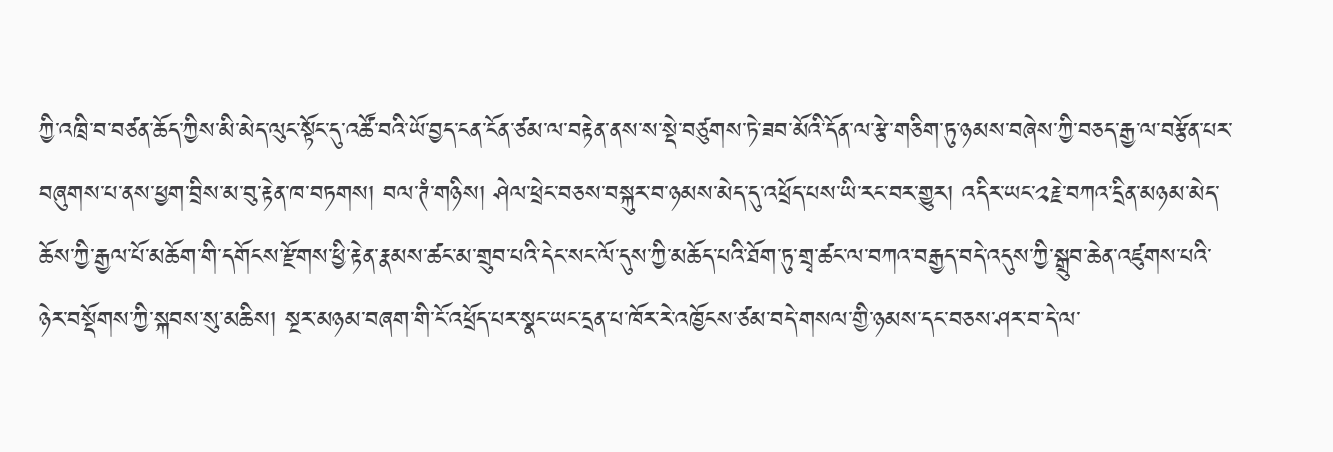ཀྱི་འཁྲི་བ་བཙན་ཆོད་ཀྱིས་མི་མེད་ལུང་སྟོང་དུ་འཚོ་བའི་ཡོ་བྱད་ངན་ངོན་ཙམ་ལ་བརྟེན་ནས་ས་སྡེ་བཙུགས་ཏེ་ཟབ་མོའི་དོན་ལ་རྩེ་གཅིག་ཏུ་ཉམས་བཞེས་ཀྱི་བཅད་རྒྱ་ལ་བརྩོན་པར་བཞུགས་པ་ནས་ཕྱག་བྲིས་མ་བུ་རྟེན་ཁ་བཏགས། བལ་ཊཾ་གཉིས། ཤེལ་ཕྲེང་བཅས་བསྐུར་བ་ཉམས་མེད་དུ་འཕྲོད་པས་ཡི་རང་བར་གྱུར། འདིར་ཡང་༢རྗེ་བཀའ་དྲིན་མཉམ་མེད་ཆོས་ཀྱི་རྒྱལ་པོ་མཆོག་གི་དགོངས་རྫོགས་ཕྱི་རྟེན་རྣམས་ཚང་མ་གྲུབ་པའི་དེང་སང་ལོ་དུས་ཀྱི་མཆོད་པའི་ཐོག་ཏུ་གྲྭ་ཚང་ལ་བཀའ་བརྒྱད་བདེ་འདུས་ཀྱི་སྒྲུབ་ཆེན་འཛུགས་པའི་ཉེར་བསྡོགས་ཀྱི་སྐབས་སུ་མཆིས། སྔར་མཉམ་བཞག་གི་ངོ་འཕྲོད་པར་སྣང་ཡང་དྲན་པ་ཁོར་རེ་འཁྱོངས་ཙམ་བདེ་གསལ་གྱི་ཉམས་དང་བཅས་ཤར་བ་དེ་ལ་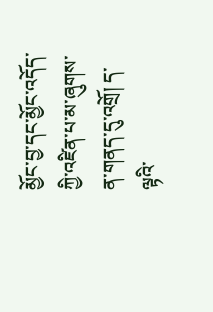མྱོང་བྱ་དང་མྱོང་འདོད་ཀྱི་འཛིན་པ་མ་ཞུགས་ན་གནད་དུ་འགྲོ། ད་ལྟའི་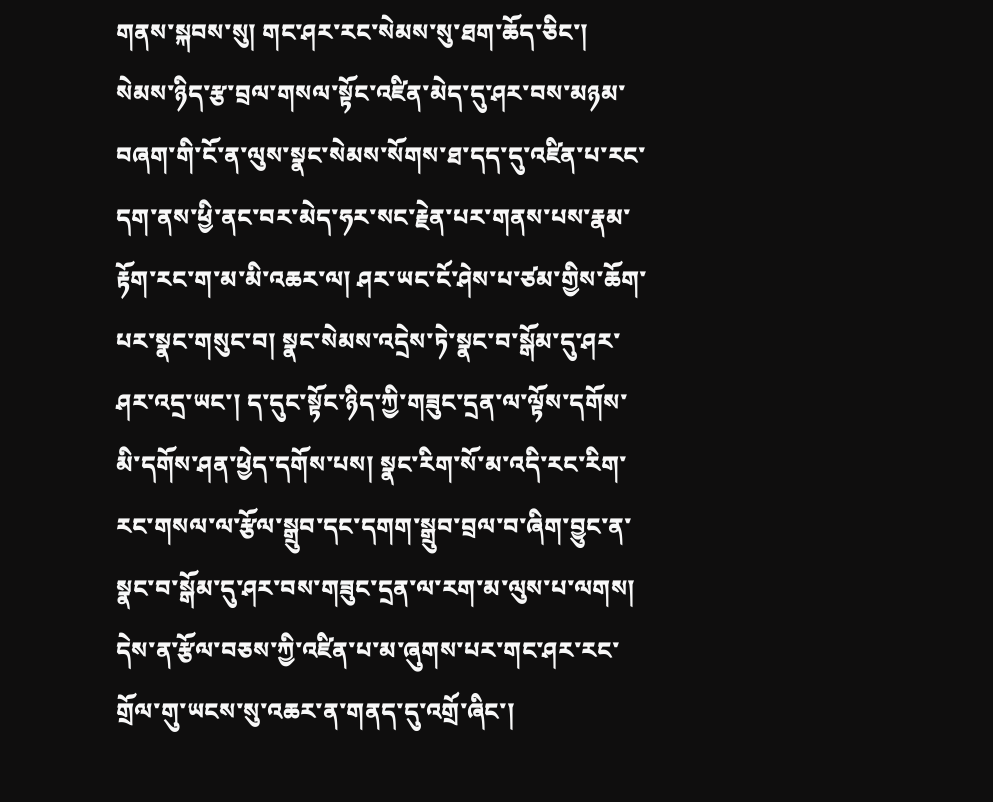གནས་སྐབས་སུ། གང་ཤར་རང་སེམས་སུ་ཐག་ཆོད་ཅིང་། སེམས་ཉིད་རྩ་བྲལ་གསལ་སྟོང་འཛིན་མེད་དུ་ཤར་བས་མཉམ་བཞག་གི་ངོ་ན་ལུས་སྣང་སེམས་སོགས་ཐ་དད་དུ་འཛིན་པ་རང་དག་ནས་ཕྱི་ནང་བར་མེད་ཧར་སང་རྗེན་པར་གནས་པས་རྣམ་རྟོག་རང་ག་མ་མི་འཆར་ལ། ཤར་ཡང་ངོ་ཤེས་པ་ཙམ་གྱིས་ཆོག་པར་སྣང་གསུང་བ། སྣང་སེམས་འདྲེས་ཏེ་སྣང་བ་སྒོམ་དུ་ཤར་ཤར་འདྲ་ཡང་། ད་དུང་སྟོང་ཉིད་ཀྱི་གཟུང་དྲན་ལ་ལྟོས་དགོས་མི་དགོས་ཤན་ཕྱེད་དགོས་པས། སྣང་རིག་སོ་མ་འདི་རང་རིག་རང་གསལ་ལ་རྩོལ་སྒྲུབ་དང་དགག་སྒྲུབ་བྲལ་བ་ཞིག་བྱུང་ན་སྣང་བ་སྒོམ་དུ་ཤར་བས་གཟུང་དྲན་ལ་རག་མ་ལུས་པ་ལགས། དེས་ན་རྩོལ་བཅས་ཀྱི་འཛིན་པ་མ་ཞུགས་པར་གང་ཤར་རང་གྲོལ་གུ་ཡངས་སུ་འཆར་ན་གནད་དུ་འགྲོ་ཞིང་།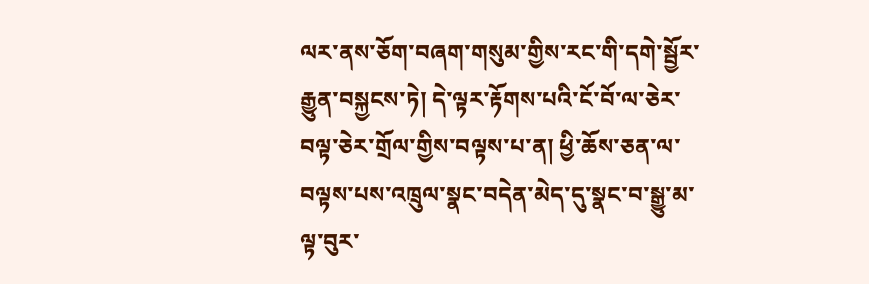ལར་ནས་ཅོག་བཞག་གསུམ་གྱིས་རང་གི་དགེ་སྦྱོར་རྒྱུན་བསྐྱངས་ཏེ། དེ་ལྟར་རྟོགས་པའི་ངོ་བོ་ལ་ཅེར་བལྟ་ཅེར་གྲོལ་གྱིས་བལྟས་པ་ན། ཕྱི་ཆོས་ཅན་ལ་བལྟས་པས་འཁྲུལ་སྣང་བདེན་མེད་དུ་སྣང་བ་སྒྱུ་མ་ལྟ་བུར་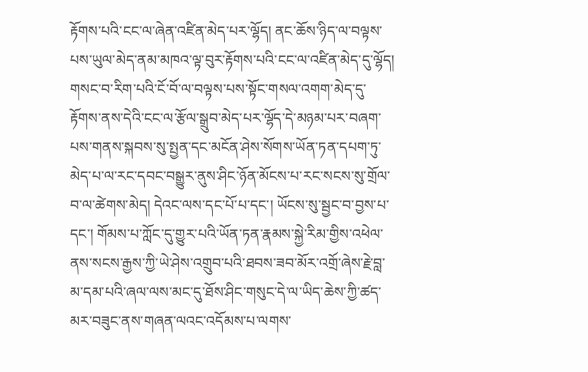རྟོགས་པའི་ངང་ལ་ཞེན་འཛིན་མེད་པར་ལྷོད། ནང་ཆོས་ཉིད་ལ་བལྟས་པས་ཡུལ་མེད་ནམ་མཁའ་ལྟ་བུར་རྟོགས་པའི་ངང་ལ་འཛིན་མེད་དུ་ལྷོད། གསང་བ་རིག་པའི་ངོ་བོ་ལ་བལྟས་པས་སྟོང་གསལ་འགག་མེད་དུ་རྟོགས་ནས་དེའི་ངང་ལ་རྩོལ་སྒྲུབ་མེད་པར་ལྷོད་དེ་མཉམ་པར་བཞག་པས་གནས་སྐབས་སུ་སྤྱན་དང་མངོན་ཤེས་སོགས་ཡོན་ཏན་དཔག་ཏུ་མེད་པ་ལ་རང་དབང་བསྒྱུར་ནུས་ཤིང་ཉོན་མོངས་པ་རང་སངས་སུ་གྲོལ་བ་ལ་ཚེགས་མེད། དེའང་ལས་དང་པོ་པ་དང་། ཡོངས་སུ་སྦྱང་བ་བྱས་པ་དང་། གོམས་པ་ཀློང་དུ་གྱུར་པའི་ཡོན་ཏན་རྣམས་སྐྱེ་རིམ་གྱིས་འཕེལ་ནས་སངས་རྒྱས་ཀྱི་ཡེ་ཤེས་འགྲུབ་པའི་ཐབས་ཟབ་མོར་འགྲོ་ཞེས་རྗེ་བླ་མ་དམ་པའི་ཞལ་ལས་མང་དུ་ཐོས་ཤིང་གསུང་དེ་ལ་ཡིད་ཆེས་ཀྱི་ཚད་མར་བཟུང་ནས་གཞན་ལའང་འདོམས་པ་ལགས་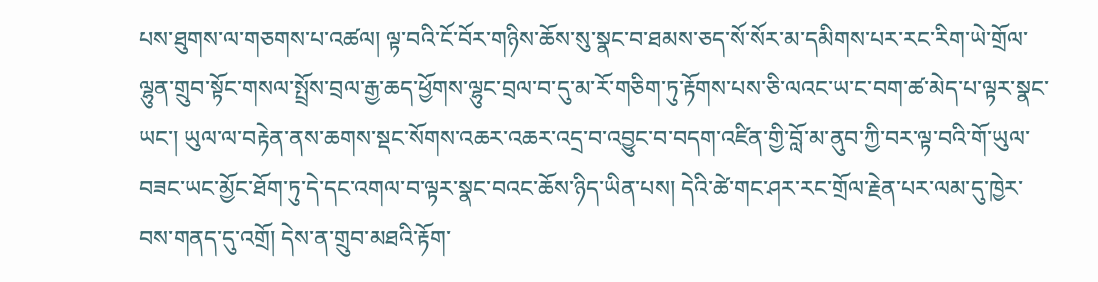པས་ཐུགས་ལ་གཅགས་པ་འཚལ། ལྟ་བའི་ངོ་བོར་གཉིས་ཆོས་སུ་སྣང་བ་ཐམས་ཅད་སོ་སོར་མ་དམིགས་པར་རང་རིག་ཡེ་གྲོལ་ལྷུན་གྲུབ་སྟོང་གསལ་སྤྲོས་བྲལ་རྒྱ་ཆད་ཕྱོགས་ལྷུང་བྲལ་བ་དུ་མ་རོ་གཅིག་ཏུ་རྟོགས་པས་ཅི་ལའང་ཡ་ང་བག་ཚ་མེད་པ་ལྟར་སྣང་ཡང་། ཡུལ་ལ་བརྟེན་ནས་ཆགས་སྡང་སོགས་འཆར་འཆར་འདྲ་བ་འབྱུང་བ་བདག་འཛིན་གྱི་བློ་མ་ནུབ་ཀྱི་བར་ལྟ་བའི་གོ་ཡུལ་བཟང་ཡང་མྱོང་ཐོག་ཏུ་དེ་དང་འགལ་བ་ལྟར་སྣང་བའང་ཆོས་ཉིད་ཡིན་པས། དེའི་ཚེ་གང་ཤར་རང་གྲོལ་རྗེན་པར་ལམ་དུ་ཁྱེར་བས་གནད་དུ་འགྲོ། དེས་ན་གྲུབ་མཐའི་རྟོག་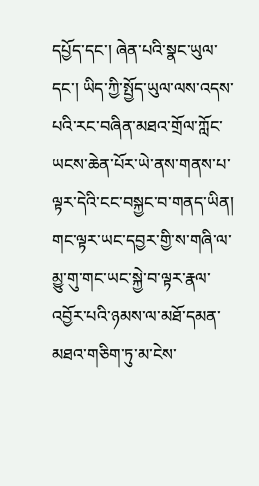དཔྱོད་དང་། ཞེན་པའི་སྣང་ཡུལ་དང་། ཡིད་ཀྱི་སྤྱོད་ཡུལ་ལས་འདས་པའི་རང་བཞིན་མཐའ་གྲོལ་ཀློང་ཡངས་ཆེན་པོར་ཡེ་ནས་གནས་པ་ལྟར་དེའི་ངང་བསྐྱང་བ་གནད་ཡིན། གང་ལྟར་ཡང་དབྱར་གྱི་ས་གཞི་ལ་མྱུ་གུ་གང་ཡང་སྐྱེ་བ་ལྟར་རྣལ་འབྱོར་པའི་ཉམས་ལ་མཐོ་དམན་མཐའ་གཅིག་ཏུ་མ་ངེས་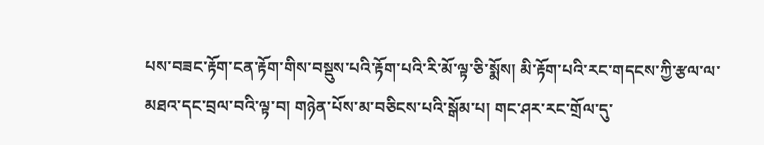པས་བཟང་རྟོག་ངན་རྟོག་གིས་བསྡུས་པའི་རྟོག་པའི་རི་མོ་ལྟ་ཅི་སྨོས། མི་རྟོག་པའི་རང་གདངས་ཀྱི་རྩལ་ལ་མཐའ་དང་བྲལ་བའི་ལྟ་བ། གཉེན་པོས་མ་བཅིངས་པའི་སྒོམ་པ། གང་ཤར་རང་གྲོལ་དུ་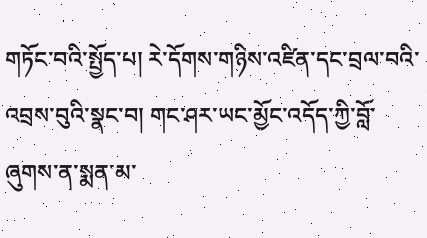གཏོང་བའི་སྤྱོད་པ། རེ་དོགས་གཉིས་འཛིན་དང་བྲལ་བའི་འབྲས་བུའི་སྣང་བ། གང་ཤར་ཡང་མྱོང་འདོད་ཀྱི་བློ་ཞུགས་ན་སྨན་མ་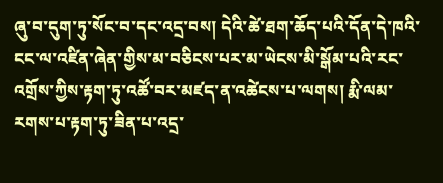ཞུ་བ་དུག་ཏུ་སོང་བ་དང་འདྲ་བས། དེའི་ཚེ་ཐག་ཆོད་པའི་དོན་དེ་ཁའི་ངང་ལ་འཛིན་ཞེན་གྱིས་མ་བཅིངས་པར་མ་ཡེངས་མི་སྒོམ་པའི་རང་འགྲོས་ཀྱིས་རྟག་ཏུ་འཚོ་བར་མཛད་ན་འཚེངས་པ་ལགས། རྨི་ལམ་རགས་པ་རྟག་ཏུ་ཟིན་པ་འདྲ་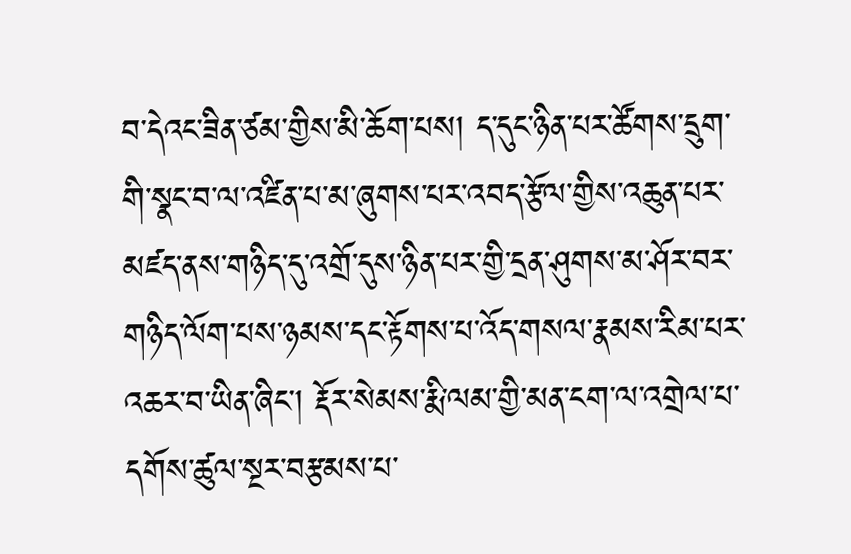བ་དེའང་ཟིན་ཙམ་གྱིས་མི་ཆོག་པས། ད་དུང་ཉིན་པར་ཚོགས་དྲུག་གི་སྣང་བ་ལ་འཛིན་པ་མ་ཞུགས་པར་འབད་རྩོལ་གྱིས་འཆུན་པར་མཛད་ནས་གཉིད་དུ་འགྲོ་དུས་ཉིན་པར་གྱི་དྲན་ཤུགས་མ་ཤོར་བར་གཉིད་ལོག་པས་ཉམས་དང་རྟོགས་པ་འོད་གསལ་རྣམས་རིམ་པར་འཆར་བ་ཡིན་ཞིང་། རྡོར་སེམས་རྨི་ལམ་གྱི་མན་ངག་ལ་འགྲེལ་པ་དགོས་ཚུལ་སྔར་བརྩམས་པ་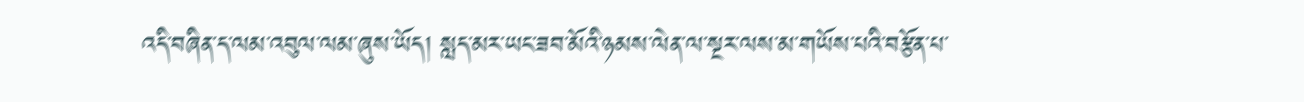འདི་བཞིན་ད་ལམ་འབུལ་ལམ་ཞུས་ཡོད། སླད་མར་ཡང་ཟབ་མོའི་ཉམས་ལེན་ལ་སྔར་ལས་མ་གཡོས་པའི་བརྩོན་པ་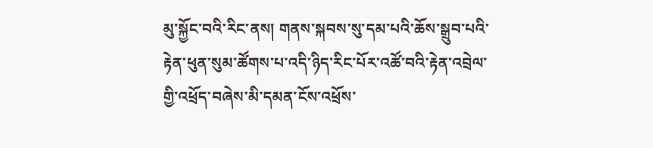མུ་སྐྱོང་བའི་རིང་ནས། གནས་སྐབས་སུ་དམ་པའི་ཆོས་སྒྲུབ་པའི་རྟེན་ཕུན་སུམ་ཚོགས་པ་འདི་ཉིད་རིང་པོར་འཚོ་བའི་རྟེན་འབྲེལ་གྱི་འཕྲོད་བཞེས་མི་དམན་ངོས་འཕྲོས་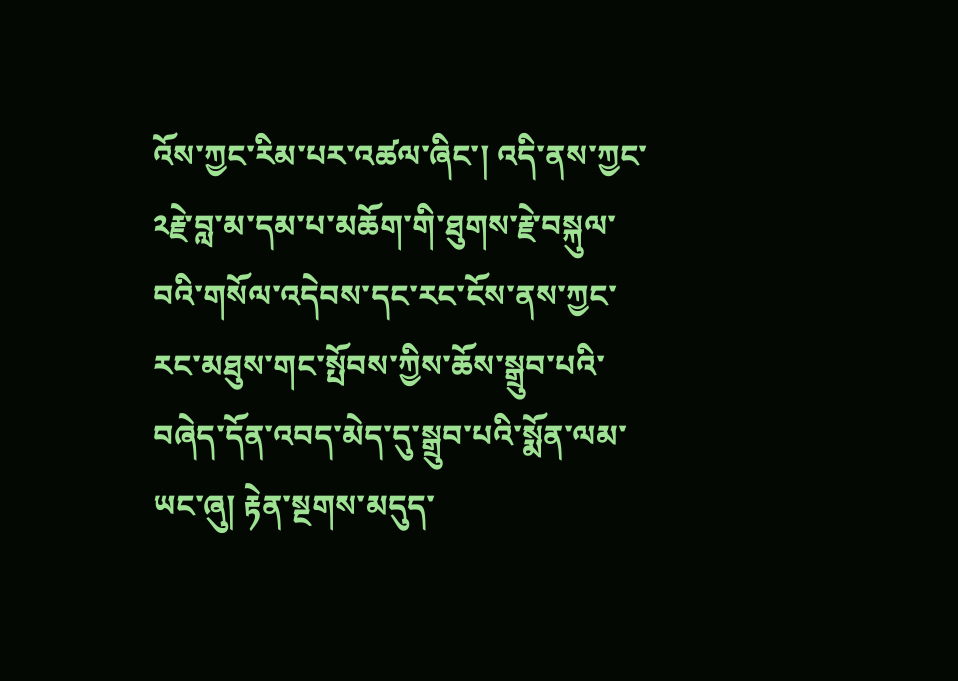འོས་ཀྱང་རིམ་པར་འཚལ་ཞིང་། འདི་ནས་ཀྱང་༢རྗེ་བླ་མ་དམ་པ་མཆོག་གི་ཐུགས་རྗེ་བསྐུལ་བའི་གསོལ་འདེབས་དང་རང་ངོས་ནས་ཀྱང་རང་མཐུས་གང་སྤོབས་ཀྱིས་ཆོས་སྒྲུབ་པའི་བཞེད་དོན་འབད་མེད་དུ་སྒྲུབ་པའི་སྨོན་ལམ་ཡང་ཞུ། རྟེན་སྔགས་མདུད་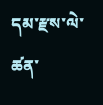དམ་རྫས་ལེ་ཚན་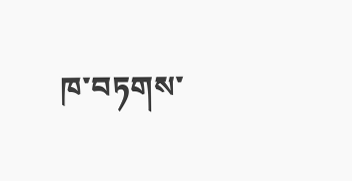ཁ་བཏགས་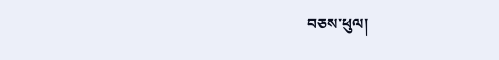བཅས་ཕུལ།